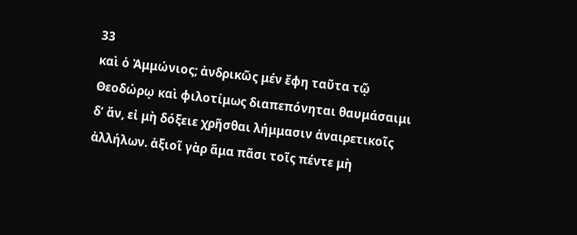33
καὶ ὁ Ἀμμώνιος; ἀνδρικῶς μέν ἔφη ταῦτα τῷ Θεοδώρῳ καὶ φιλοτίμως διαπεπόνηται θαυμάσαιμι δʼ ἄν, εἰ μὴ δόξειε χρῆσθαι λήμμασιν ἀναιρετικοῖς ἀλλήλων. ἀξιοῖ γὰρ ἅμα πᾶσι τοῖς πέντε μὴ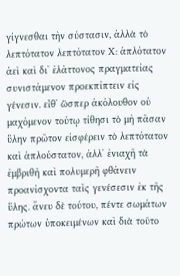γίγνεσθαι τὴν σύστασιν, ἀλλὰ τὸ λεπτότατον λεπτότατον X: ἁπλότατον ἀεὶ καὶ διʼ ἐλάττονος πραγματείας συνιστάμενον προεκπίπτειν εἰς γένεσιν. εἶθʼ ὥσπερ ἀκόλουθον οὐ μαχόμενον τούτῳ τίθησι τὸ μὴ πᾶσαν ὕλην πρῶτον εἰσφέρειν τὸ λεπτότατον καὶ ἁπλούστατον, ἀλλʼ ἐνιαχῆ τὰ ἐμβριθῆ καὶ πολυμερῆ φθάνειν προανίσχοντα ταῖς γενέσεσιν ἐκ τῆς ὕλης. ἄνευ δὲ τούτου, πέντε σωμάτων πρώτων ὑποκειμένων καὶ διὰ τοῦτο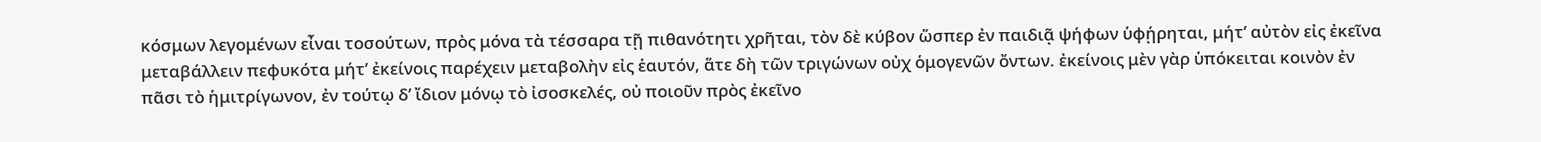κόσμων λεγομένων εἶναι τοσούτων, πρὸς μόνα τὰ τέσσαρα τῇ πιθανότητι χρῆται, τὸν δὲ κύβον ὥσπερ ἐν παιδιᾷ ψήφων ὑφῄρηται, μήτʼ αὐτὸν εἰς ἐκεῖνα μεταβάλλειν πεφυκότα μήτʼ ἐκείνοις παρέχειν μεταβολὴν εἰς ἑαυτόν, ἅτε δὴ τῶν τριγώνων οὐχ ὁμογενῶν ὄντων. ἐκείνοις μὲν γὰρ ὑπόκειται κοινὸν ἐν πᾶσι τὸ ἡμιτρίγωνον, ἐν τούτῳ δʼ ἴδιον μόνῳ τὸ ἰσοσκελές, οὐ ποιοῦν πρὸς ἐκεῖνο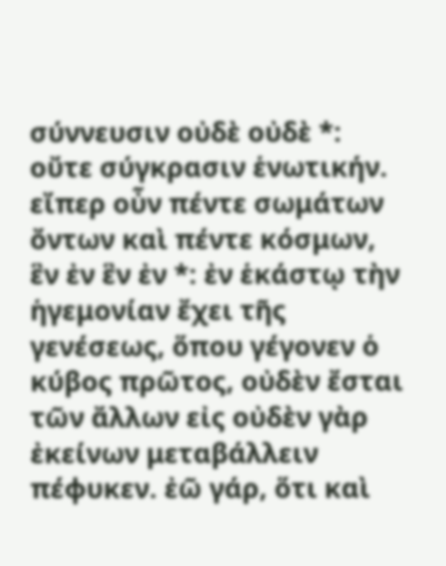σύννευσιν οὐδὲ οὐδὲ *: οὔτε σύγκρασιν ἑνωτικήν. εἴπερ οὖν πέντε σωμάτων ὄντων καὶ πέντε κόσμων, ἓν ἐν ἓν ἐν *: ἐν ἑκάστῳ τὴν ἡγεμονίαν ἔχει τῆς γενέσεως, ὅπου γέγονεν ὁ κύβος πρῶτος, οὐδὲν ἔσται τῶν ἄλλων εἰς οὐδὲν γὰρ ἐκείνων μεταβάλλειν πέφυκεν. ἐῶ γάρ, ὅτι καὶ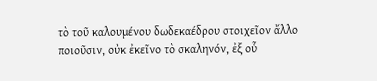τὸ τοῦ καλουμένου δωδεκαέδρου στοιχεῖον ἄλλο ποιοῦσιν, οὐκ ἐκεῖνο τὸ σκαληνόν, ἐξ οὗ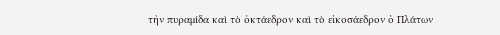τὴν πυραμίδα καὶ τὸ ὀκτάεδρον καὶ τὸ εἰκοσάεδρον ὁ Πλάτων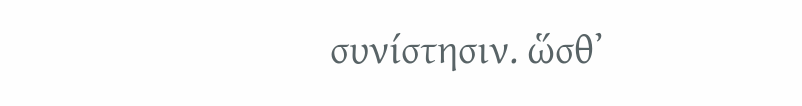συνίστησιν. ὥσθʼ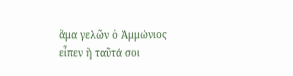ἅμα γελῶν ὁ Ἀμμώνιος εἶπεν ἢ ταῦτά σοι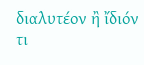διαλυτέον ἢ ἴδιόν τι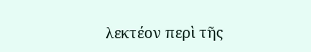λεκτέον περὶ τῆς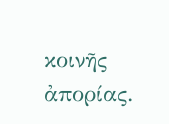κοινῆς ἀπορίας.